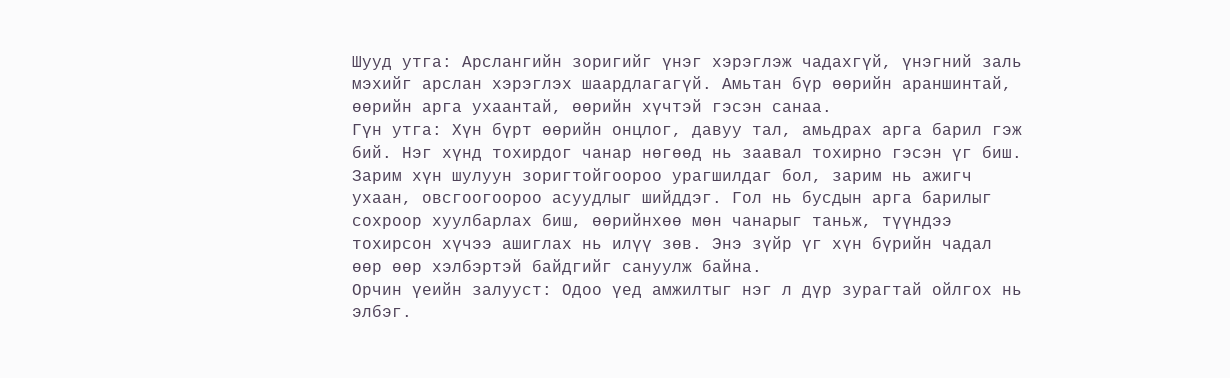Шууд утга: Арслангийн зоригийг үнэг хэрэглэж чадахгүй, үнэгний заль мэхийг арслан хэрэглэх шаардлагагүй. Амьтан бүр өөрийн араншинтай, өөрийн арга ухаантай, өөрийн хүчтэй гэсэн санаа.
Гүн утга: Хүн бүрт өөрийн онцлог, давуу тал, амьдрах арга барил гэж бий. Нэг хүнд тохирдог чанар нөгөөд нь заавал тохирно гэсэн үг биш. Зарим хүн шулуун зоригтойгоороо урагшилдаг бол, зарим нь ажигч ухаан, овсгоогоороо асуудлыг шийддэг. Гол нь бусдын арга барилыг сохроор хуулбарлах биш, өөрийнхөө мөн чанарыг таньж, түүндээ тохирсон хүчээ ашиглах нь илүү зөв. Энэ зүйр үг хүн бүрийн чадал өөр өөр хэлбэртэй байдгийг сануулж байна.
Орчин үеийн залууст: Одоо үед амжилтыг нэг л дүр зурагтай ойлгох нь элбэг.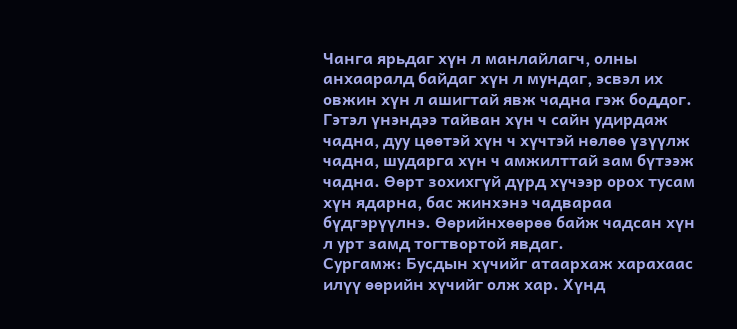Чанга ярьдаг хүн л манлайлагч, олны анхааралд байдаг хүн л мундаг, эсвэл их овжин хүн л ашигтай явж чадна гэж боддог. Гэтэл үнэндээ тайван хүн ч сайн удирдаж чадна, дуу цөөтэй хүн ч хүчтэй нөлөө үзүүлж чадна, шударга хүн ч амжилттай зам бүтээж чадна. Өөрт зохихгүй дүрд хүчээр орох тусам хүн ядарна, бас жинхэнэ чадвараа бүдгэрүүлнэ. Өөрийнхөөрөө байж чадсан хүн л урт замд тогтвортой явдаг.
Сургамж: Бусдын хүчийг атаархаж харахаас илүү өөрийн хүчийг олж хар. Хүнд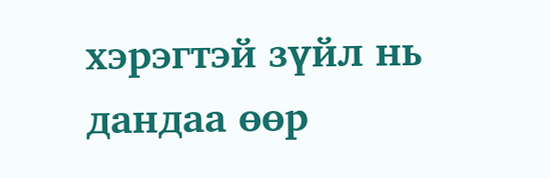хэрэгтэй зүйл нь дандаа өөр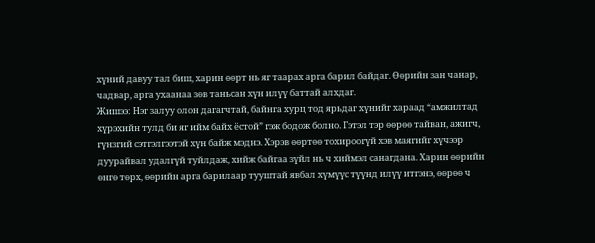хүний давуу тал биш, харин өөрт нь яг таарах арга барил байдаг. Өөрийн зан чанар, чадвар, арга ухаанаа зөв таньсан хүн илүү баттай алхдаг.
Жишээ: Нэг залуу олон дагагчтай, байнга хурц тод ярьдаг хүнийг хараад “амжилтад хүрэхийн тулд би яг ийм байх ёстой” гэж бодож болно. Гэтэл тэр өөрөө тайван, ажигч, гүнзгий сэтгэлгээтэй хүн байж мэднэ. Хэрэв өөртөө тохироогүй хэв маягийг хүчээр дуурайвал удалгүй туйлдаж, хийж байгаа зүйл нь ч хиймэл санагдана. Харин өөрийн өнгө төрх, өөрийн арга барилаар тууштай явбал хүмүүс түүнд илүү итгэнэ, өөрөө ч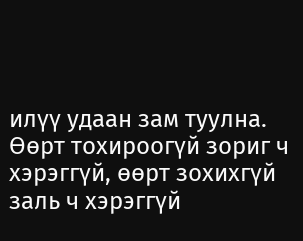илүү удаан зам туулна. Өөрт тохироогүй зориг ч хэрэггүй, өөрт зохихгүй заль ч хэрэггүй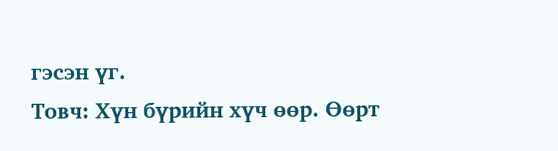гэсэн үг.
Товч: Хүн бүрийн хүч өөр. Өөрт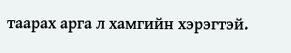таарах арга л хамгийн хэрэгтэй.